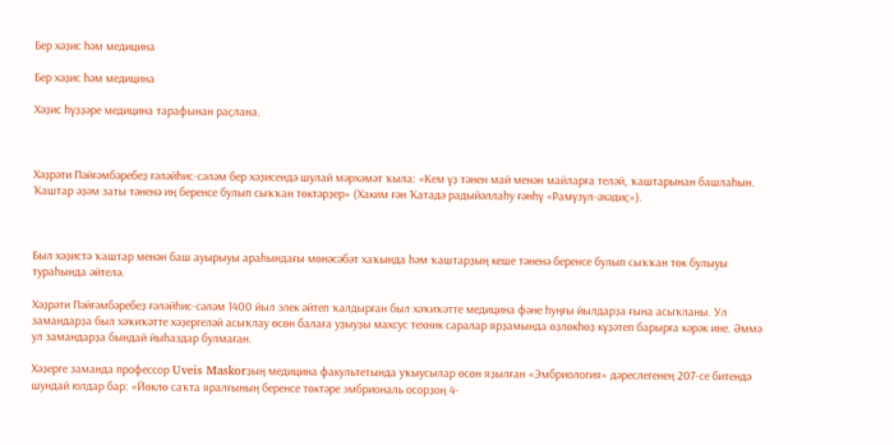Бер хәҙис һәм медицина

Бер хәҙис һәм медицина

Хәҙис һүҙҙәре медицина тарафынан раҫлана.



Хәҙрәти Пәйғәмбәребеҙ ғәләйһис-сәләм бер хәҙисендә шулай мәрхәмәт ҡыла: «Кем үҙ тәнен май менән майларға теләй, ҡаштарынан башлаһын. Ҡаштар әҙәм заты тәненә иң беренсе булып сыҡҡан төктәрҙер» (Хаким ғән Ҡатадә радыйәллаһу ғәнһү «Рамүзүл-әхәдиҫ»).



Был хәҙистә ҡаштар менән баш ауырыуы араһындағы мөнәсәбәт хаҡында һәм ҡаштарҙың кеше тәненә беренсе булып сыҡҡан төк булыуы тураһында әйтелә.

Хәҙрәти Пәйғәмбәребеҙ ғәләйһис-сәләм 1400 йыл элек әйтеп ҡалдырған был хәҡиҡәтте медицина фәне һуңғы йылдарҙа ғына асыҡланы. Ул замандарҙа был хәҡиҡәтте хәҙергеләй асыҡлау өсөн балаға уҙыуҙы махсус техник саралар ярҙамында өҙлөкһөҙ күҙәтеп барырға кәрәк ине. Әммә ул замандарҙа бындай йыһаздар булмаған.

Хәҙерге заманда профессор Uveis Maskorҙың медицина факультетында уҡыусылар өсөн яҙылған «Эмбриология» дәреслегенең 207-се битендә шундай юлдар бар: «Йөклө саҡта яралғының беренсе төктәре эмбриональ осорҙоң 4-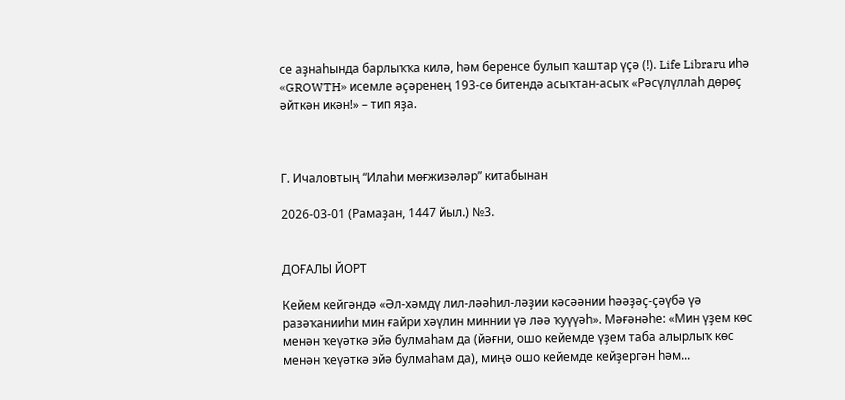се аҙнаһында барлыҡҡа килә, һәм беренсе булып ҡаштар үҫә (!). Life Libraru иһә «GROWTH» исемле әҫәренең 193-сө битендә асыҡтан-асыҡ «Рәсүлүллаһ дөрөҫ әйткән икән!» – тип яҙа.



Г. Ичаловтың “Илаһи мөғжизәләр” китабынан

2026-03-01 (Рамаҙан, 1447 йыл.) №3.


ДОҒАЛЫ ЙОРТ

Кейем кейгәндә «Әл-хәмдү лил-ләәһил-ләҙии кәсәәнии һәәҙәҫ-ҫәүбә үә разәҡанииһи мин ғайри хәүлин миннии үә ләә ҡуүүәһ». Мәғәнәһе: «Мин үҙем көс менән ҡеүәткә эйә булмаһам да (йәғни, ошо кейемде үҙем таба алырлыҡ көс менән ҡеүәткә эйә булмаһам да), миңә ошо кейемде кейҙергән һәм...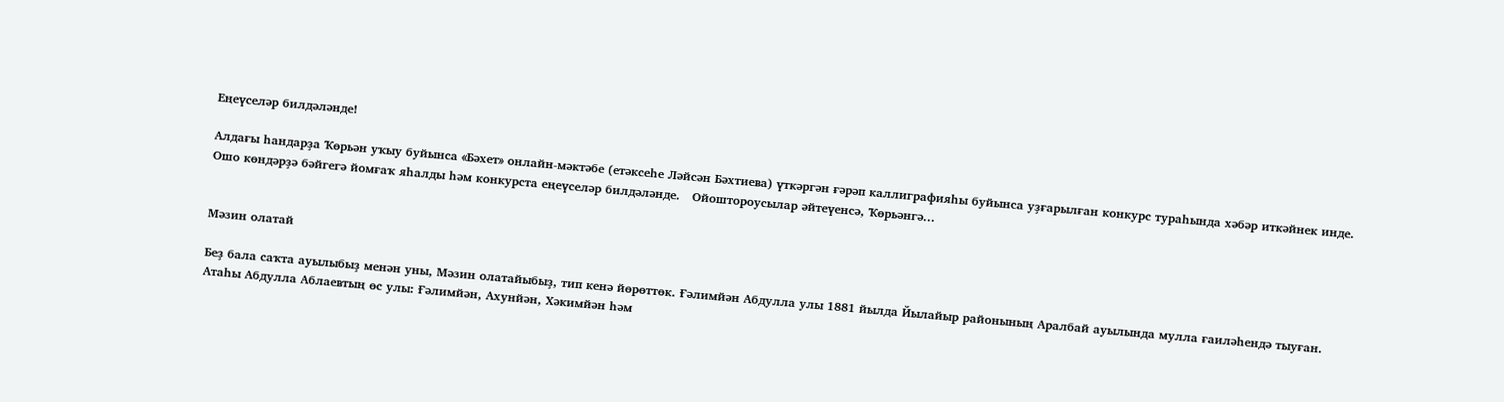Еңеүселәр билдәләнде!

Алдағы һандарҙа Ҡөрьән уҡыу буйынса «Бәхет» онлайн-мәктәбе (етәксеһе Ләйсән Бәхтиева) үткәргән ғәрәп каллиграфияһы буйынса уҙғарылған конкурс тураһында хәбәр иткәйнек инде. Ошо көндәрҙә бәйгегә йомғаҡ яһалды һәм конкурста еңеүселәр билдәләнде.   Ойоштороусылар әйтеүенсә, Ҡөрьәнгә...


Мәзин олатай

Беҙ бала саҡта ауылыбыҙ менән уны, Мәзин олатайыбыҙ, тип кенә йөрөттөк. Ғәлимйән Абдулла улы 1881 йылда Йылайыр районының Аралбай ауылында мулла ғаиләһендә тыуған. Атаһы Абдулла Аблаевтың өс улы: Ғәлимйән, Ахунйән, Хәкимйән һәм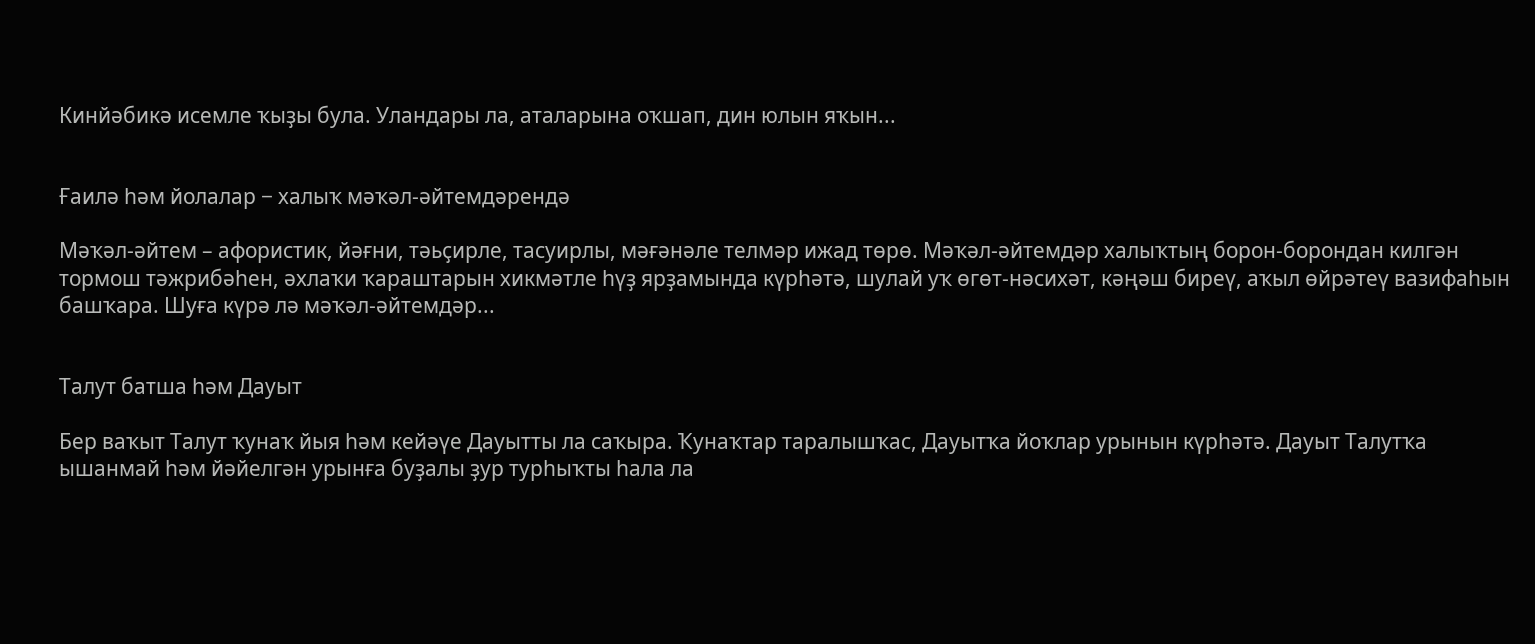Кинйәбикә исемле ҡыҙы була. Уландары ла, аталарына оҡшап, дин юлын яҡын...


Ғаилә һәм йолалар − халыҡ мәҡәл-әйтемдәрендә

Мәҡәл-әйтем – афористик, йәғни, тәьҫирле, тасуирлы, мәғәнәле телмәр ижад төрө. Мәҡәл-әйтемдәр халыҡтың борон-борондан килгән тормош тәжрибәһен, әхлаҡи ҡараштарын хикмәтле һүҙ ярҙамында күрһәтә, шулай уҡ өгөт-нәсихәт, кәңәш биреү, аҡыл өйрәтеү вазифаһын башҡара. Шуға күрә лә мәҡәл-әйтемдәр...


Талут батша һәм Дауыт

Бер ваҡыт Талут ҡунаҡ йыя һәм кейәүе Дауытты ла саҡыра. Ҡунаҡтар таралышҡас, Дауытҡа йоҡлар урынын күрһәтә. Дауыт Талутҡа ышанмай һәм йәйелгән урынға буҙалы ҙур турһыҡты һала ла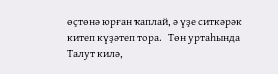өҫтөнә юрған ҡаплай, ә үҙе ситкәрәк китеп күҙәтеп тора.   Төн уртаһында Талут килә,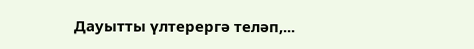Дауытты үлтерергә теләп,...